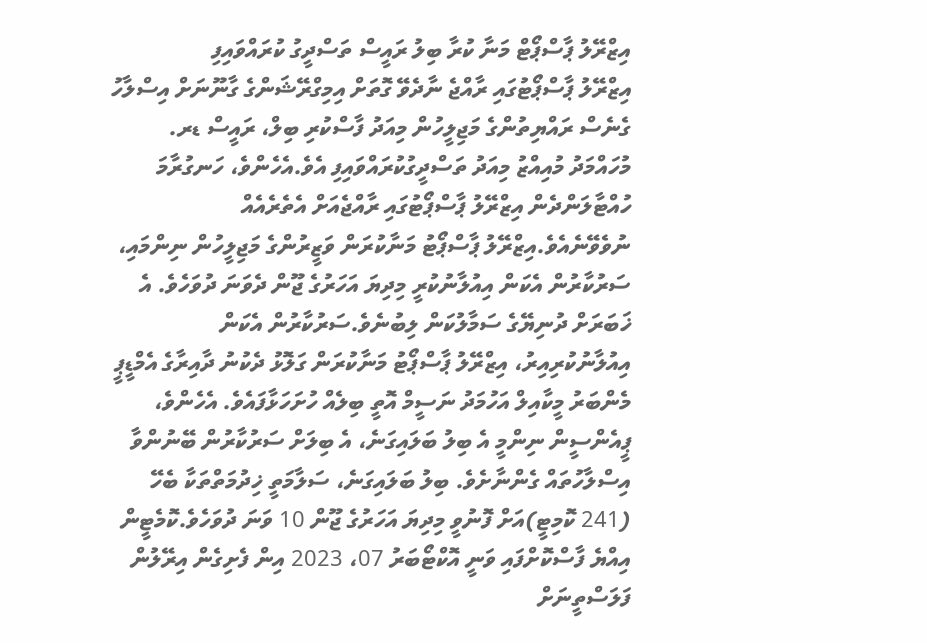އިޒްރޭލު ޕާސްޕޯޓް މަނާ ކުރާ ބިލު ރައީސް ތަސްދީގު ކުރައްވައިފި
އިޒްރޭލު ޕާސްޕޯޓުގައި ރާއްޖެ ނާދެވޭ ގޮތަށް އިމިގްރޭޝަންގެ ގާނޫނަށް އިސްލާހު ގެނެސް ރައްޔިތުންގެ މަޖިލީހުން މިއަދު ފާސްކުރި ބިލް، ރައީސް ޑރ. މުހައްމަދު މުއިއްޒު މިއަދު ތަސްދީގުކުރައްވައިފި އެވެ.އެހެންވެ، ހަނގުރާމަ ހުއްޓާލަންދެން އިޒްރޭލު ޕާސްޕޯޓުގައި ރާއްޖެއަށް އެތެރެއެއް ނުވެވޭނެއެވެ.އިޒްރޭލު ޕާސްޕޯޓު މަނާކުރަން ވަޒީރުންގެ މަޖިލީހުން ނިންމައި، ސަރުކާރުން އެކަން އިއުލާނުކުރީ މިދިޔަ އަހަރުގެ ޖޫން ދެވަނަ ދުވަހެވެ. އެ ޚަބަރަށް ދުނިޔޭގެ ސަމާލުކަން ލިބުނެވެ.ސަރުކާރުން އެކަން އިއުލާނުކުރިއިރު، އިޒްރޭލު ޕާސްޕޯޓު މަނާކުރަން ގަލޮޅު ދެކުނު ދާއިރާގެ އެމްޑީޕީ މެންބަރު މީކާއިލް އަހުމަދު ނަސީމް އޮތީ ބިލެއް ހުށަހަޅާފައެވެ. އެހެންވެ، ޕީއެންސީން ނިންމީ އެ ބިލު ބަލައިގަނެ، އެ ބިލަށް ސަރުކާރުން ބޭނުންވާ އިސްލާހުތައް ގެންނާށެވެ. ބިލު ބަލައިގަނެ، ސަލާމަތީ ޚިދުމަތްތަކާ ބެހޭ (241 ކޮމިޓީ)އަށް ފޮނުވީ މިދިޔަ އަހަރުގެ ޖޫން 10 ވަނަ ދުވަހެވެ.ކޮމެޓީން އިއްޔެ ފާސްކޮށްފައި ވަނީ އޮކްޓޯބަރު 07، 2023 އިން ފެށިގެން އިރޭލުން ފަލަސްތީނަށް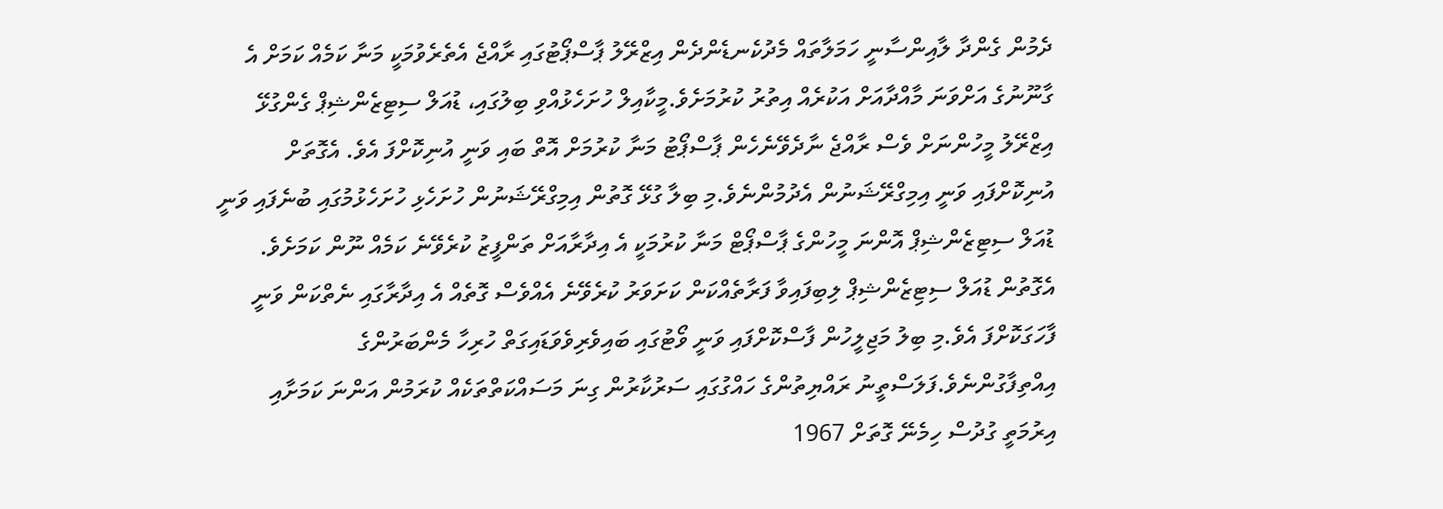ދެމުން ގެންދާ ލާއިންސާނީ ހަމަލާތައް މެދުކެނޑެންދެން އިޒްރޭލު ޕާސްޕޯޓުގައި ރާއްޖެ އެތެރެވުމަކީ މަނާ ކަމެއް ކަމަށް އެ ގާނޫނުގެ އަށްވަނަ މާއްދާއަށް އަކުރެއް އިތުރު ކުރުމަށެވެ.މީކާއިލް ހުށަހެޅުއްވި ބިލުގައި، ޑުއަލް ސިޓިޒެންޝިޕް ގެންގުޅޭ އިޒްރޭލު މީހުންނަށް ވެސް ރާއްޖެ ނާދެވޭނެހެން ޕާސްޕޯޓު މަނާ ކުރުމަށް އޮތް ބައި ވަނީ އުނިކޮށްފަ އެވެ. އެގޮތަށް އުނިކޮށްފައި ވަނީ އިމިގްރޭޝަނުން އެދުމުންނެވެ.މި ބިލާ ގުޅޭ ގޮތުން އިމިގްރޭޝަނުން ހުށަހެޅި ހުށަހެޅުމުގައި ބުނެފައި ވަނީ ޑުއަލް ސިޓިޒެންޝިޕް އޮންނަ މީހުންގެ ޕާސްޕޯޓް މަނާ ކުރުމަކީ އެ އިދާރާއަށް ތަންފީޒު ކުރެވޭނެ ކަމެއް ނޫން ކަމަށެވެ. އެގޮތުން ޑުއަލް ސިޓިޒެންޝިޕް ލިބިފައިވާ ފަރާތެއްކަން ކަށަވަރު ކުރެވޭނެ އެއްވެސް ގޮތެއް އެ އިދާރާގައި ނެތްކަން ވަނީ ފާހަގަކޮށްފަ އެވެ.މި ބިލު މަޖިލީހުން ފާސްކޮށްފައި ވަނީ ވޯޓުގައި ބައިވެރިވެވަޑައިގަތް ހުރިހާ މެންބަރުންގެ އިއްތިފާގުންނެވެ.ފަލަސްތީނު ރައްޔިތުންގެ ހައްގުގައި ސަރުކާރުން ގިނަ މަސައްކަތްތަކެއް ކުރަމުން އަންނަ ކަމަށާއި އިރުމަތީ ގުދުސް ހިމެނޭ ގޮތަށް 1967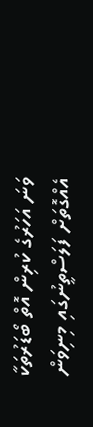ވަނަ އަހަރުގެ ކުރިން އޮތް ބޯޑަރުތަކާ އެއްގޮތަށް ފަލަސްތީނުގައި މިނިވަން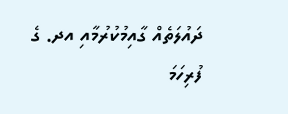ދައުލަތެއް ގާއިމުކުރުމާއި އދ. ގެ ފުރިހަމަ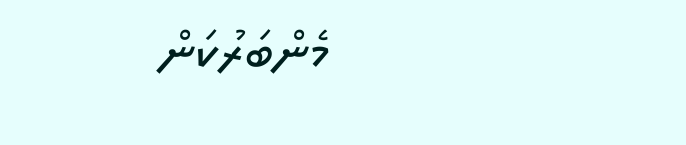މެންބަރުކަން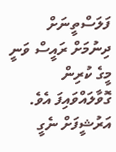ފަލަސްތީނަށް ދިނުމަށް ރައީސް ވަނީ މީގެ ކުރިން ގޮވާލައްވައިފަ އެވެ.
އަރުޝީފަށް ނެގީ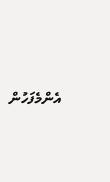އެންމެފަހުން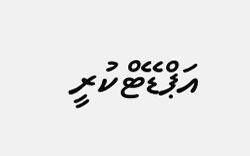އަޕްޑޭޓްކުރީ